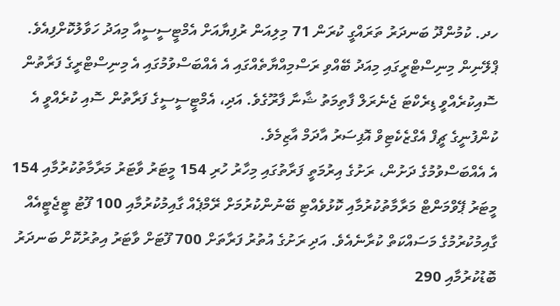ހދ. ކުމުންދޫ ބަނދަރު ތަރައްގީ ކުރަން 71 މިލިއަން ރުފިޔާއަށް އެމްޓީސީސީއާ މިއަދު ހަވާލުކޮށްފިއެވެ.
ޕްލޭނިން މިނިސްޓްރީގައި މިއަދު ބޭއްވި ރަސްމިއްޔާތެއްގައި އެ އެއްބަސްވުމުގައި އެ މިނިސްޓްރީގެ ފަރާތުން ސޮއިކުރެއްވީ ޑިރެކްޓަ ޖެނެރަލް ފާތިމަތު ޝާނާ ފާރޫގެވެ. އަދި، އެމްޓީސީސީގެ ފަރާތުން ސޮއި ކުރެއްވީ އެ ކުންފުނީގެ ޗީފް އެގްޒެކެޓިވް އޮފިސަރު އާދަމް އާޒިމެވެ.
އެ އެއްބަސްވުމުގެ ދަށުން، ރަށުގެ އިރުމަތީ ފަރާތުގައި މިހާރު ހުރި 154 މީޓަރު ވާޓަރު މަރާމާތުކުރުމާއި 154 މީޓަރު ޕޭވްމަންޓް މަރާމާތުކުރުމާއި ކޮޅުވެއްޓި ބޭނުންކުރުމަށް ރޭމްޕެއް ގާއިމުކުރުމާއި 100 ފޫޓު ޓީޖެޓީއެއް ގާއިމުކުރުމުގެ މަސައްކަތް ކުރާނެއެވެ. އަދި ރަށުގެ އުތުރު ފަރާތަށް 700 ފޫޓަށް ވާޓަރު އިތުރުކޮށް ބަނދަރު ބޮޑުކުރުމާއި 290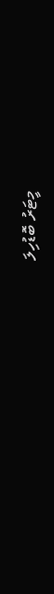މީޓަރު ބޮޑުހިލަ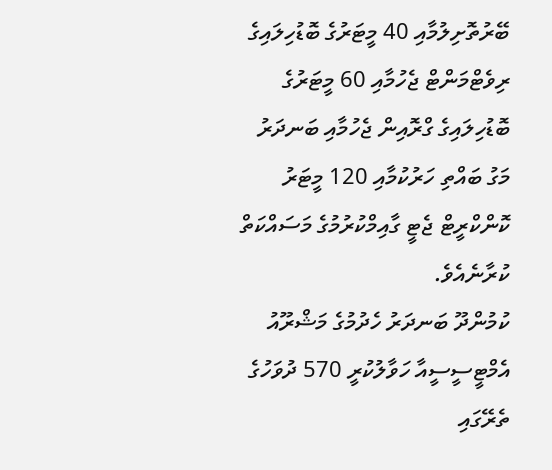ބޭރުތޮށިލުމާއި 40 މީޓަރުގެ ބޮޑުހިލައިގެ ރިވެޓްމަންޓް ޖެހުމާއި 60 މީޓަރުގެ ބޮޑުހިލައިގެ ގްރޮއިން ޖެހުމާއި ބަނދަރު މަގު ބައްތި ހަރުކުމާއި 120 މީޓަރު ކޮންކްރީޓް ޖެޓީ ގާއިމްކުރުމުގެ މަސައްކަތް ކުރާނެއެވެ.
ކުމުންދޫ ބަނދަރު ހެދުމުގެ މަޝްރޫއު އެމްޓީސީސީއާ ހަވާލުކުރީ 570 ދުވަހުގެ ތެރޭގައި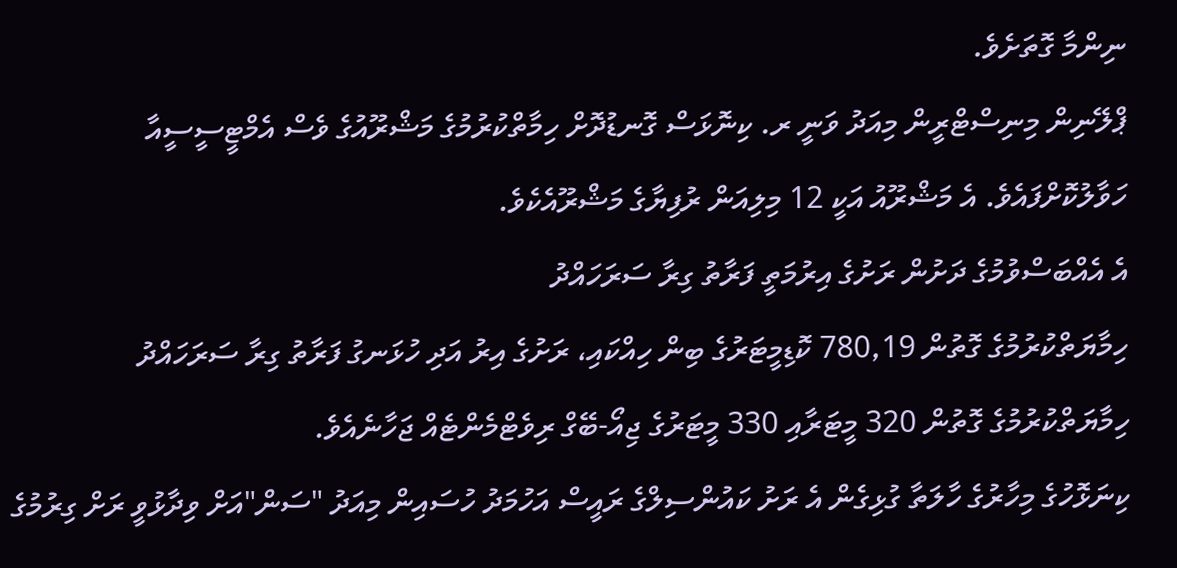ނިންމާ ގޮތަށެވެ.
ޕްލޭނިން މިނިސްޓްރީން މިއަދު ވަނީ ރ. ކިނޮޅަސް ގޮނޑުދޮށް ހިމާތްކުރުމުގެ މަޝްރޫއުގެ ވެސް އެމްޓީސީސީއާ ހަވާލުކޮށްފައެވެ. އެ މަޝްރޫއު އަކީ 12 މިލިއަން ރުފިޔާގެ މަޝްރޫއެކެވެ.
އެ އެއްބަސްވުމުގެ ދަށުން ރަށުގެ އިރުމަތީ ފަރާތު ގިރާ ސަރަހައްދު
ހިމާޔަތްކުރުމުގެ ގޮތުން 780,19 ކޮޑިމީޓަރުގެ ބިން ހިއްކައި، ރަށުގެ އިރު އަދި ހުޅަނގު ފަރާތު ގިރާ ސަރަހައްދު ހިމާޔަތްކުރުމުގެ ގޮތުން 320 މީޓަރާއި 330 މީޓަރުގެ ޖިއޯ-ބޭގް ރިވެޓްމެންޓެއް ޖަހާނެއެވެ.
ކިނަޅޮހުގެ މިހާރުގެ ހާލަތާ ގުޅިގެން އެ ރަށު ކައުންސިލްގެ ރައީސް އަހުމަދު ހުސައިން މިއަދު "ސަން"އަށް ވިދާޅުވީ ރަށް ގިރުމުގެ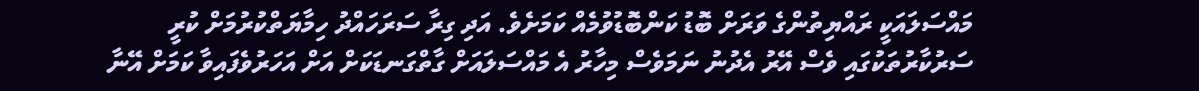މައްސަލައަކީ ރައްޔިތުންގެ ވަރަށް ބޮޑު ކަންބޮޑުވުމެއް ކަމަށެވެ. އަދި ގިރާ ސަރަހައްދު ހިމާޔަތްކުރުމަށް ކުރީ ސަރުކާރުތަކުގައި ވެސް އޭރު އެދުނު ނަމަވެސް މިހާރު އެ މައްސަލައަށް ގާތްގަނޑަކަށް އަށް އަހަރުވެފައިވާ ކަމަށް އޭނާ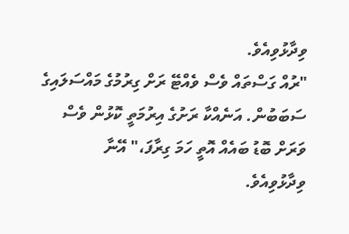ވިދާޅުވިއެވެ.
"ރުއް ގަސްތައް ވެސް ވެއްޓޭ ރަށް ގިރުމުގެ މައްސަލައިގެ ސަބަބުން. އަނެއްކާ ރަށުގެ އިރުމަތީ ކޮޅުން ވެސް ވަރަށް ބޮޑު ބައެއް އޮތީ ހަމަ ގިރާފަ،" އޭނާ ވިދާޅުވިއެވެ.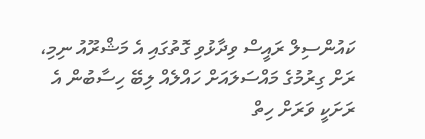ކައުންސިލް ރައީސް ވިދާޅުވި ގޮތުގައި އެ މަޝްރޫއު ނިމި، ރަށް ގިރުމުގެ މައްސަލައަށް ހައްލެއް ލިބޭ ހިސާބުން އެ ރަށަކީ ވަރަށް ހިތް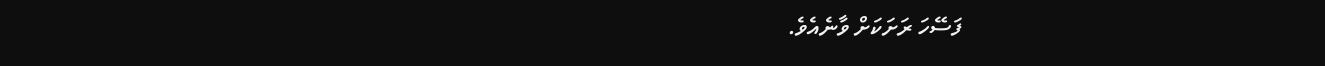ފަސޭހަ ރަށަކަށް ވާނެއެވެ.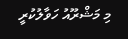މި މަޝްރޫއު ހަވާލުކުރީ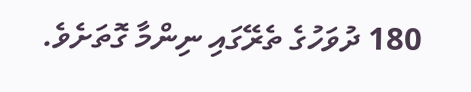180 ދުވަހުގެ ތެރޭގައި ނިންމާ ގޮތަށެވެ.